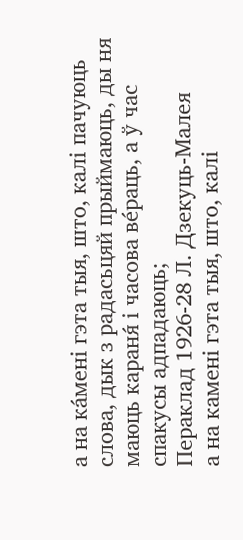а на ка́мені гэта тыя, што, калі пачуюць слова, дык з радасьцяй прыймаюць, ды ня маюць караня́ і часова ве́раць, а ў час спакусы адпадаюць;
Пераклад 1926-28 Л. Дзекуць-Малея
а на камені гэта тыя, што, калі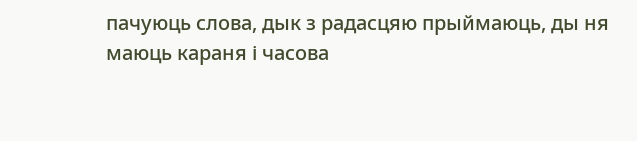пачуюць слова, дык з радасцяю прыймаюць, ды ня маюць караня і часова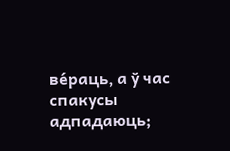ве́раць, а ў час спакусы адпадаюць;